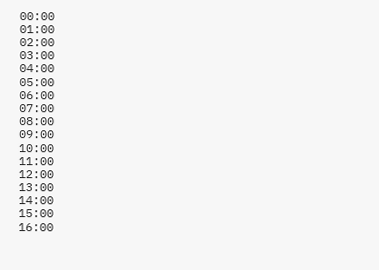00:00
01:00
02:00
03:00
04:00
05:00
06:00
07:00
08:00
09:00
10:00
11:00
12:00
13:00
14:00
15:00
16:00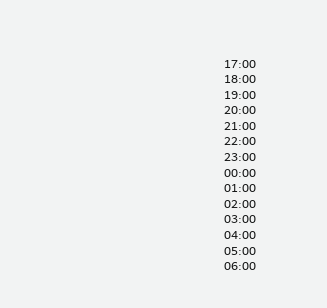17:00
18:00
19:00
20:00
21:00
22:00
23:00
00:00
01:00
02:00
03:00
04:00
05:00
06:00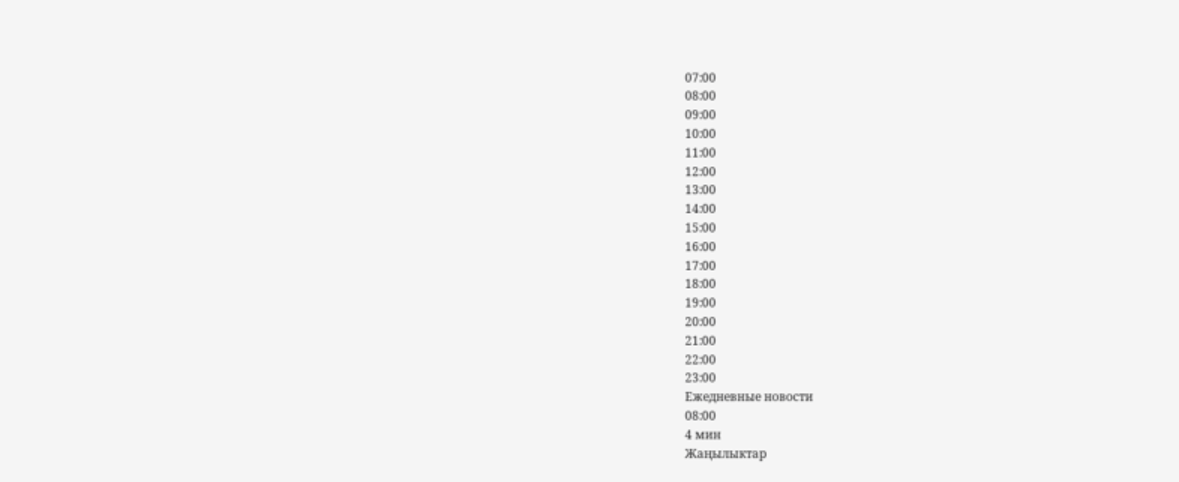07:00
08:00
09:00
10:00
11:00
12:00
13:00
14:00
15:00
16:00
17:00
18:00
19:00
20:00
21:00
22:00
23:00
Ежедневные новости
08:00
4 мин
Жаңылыктар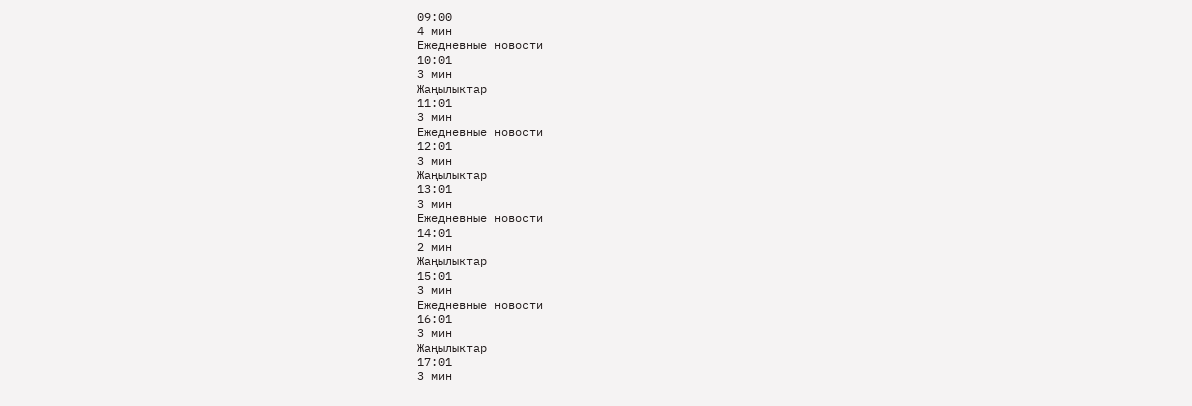09:00
4 мин
Ежедневные новости
10:01
3 мин
Жаңылыктар
11:01
3 мин
Ежедневные новости
12:01
3 мин
Жаңылыктар
13:01
3 мин
Ежедневные новости
14:01
2 мин
Жаңылыктар
15:01
3 мин
Ежедневные новости
16:01
3 мин
Жаңылыктар
17:01
3 мин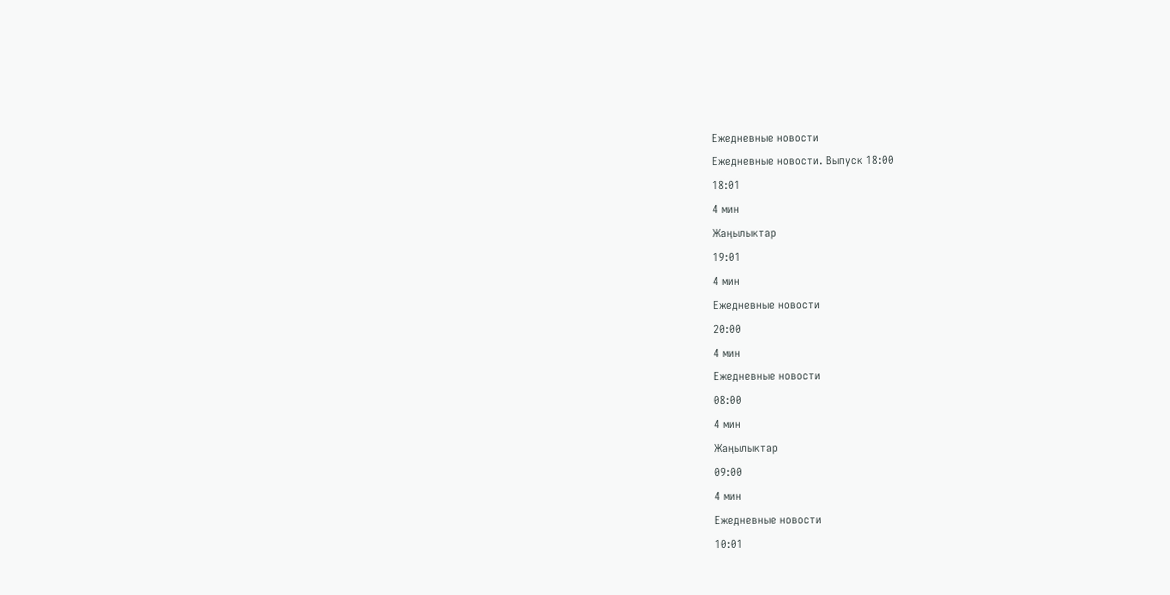Ежедневные новости
Ежедневные новости. Выпуск 18:00
18:01
4 мин
Жаңылыктар
19:01
4 мин
Ежедневные новости
20:00
4 мин
Ежедневные новости
08:00
4 мин
Жаңылыктар
09:00
4 мин
Ежедневные новости
10:01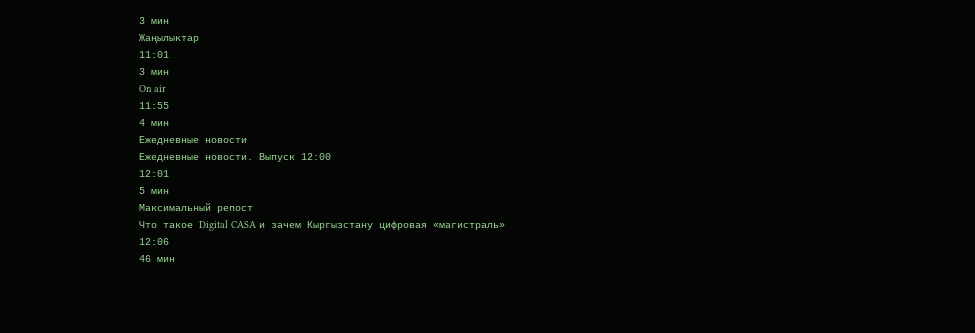3 мин
Жаңылыктар
11:01
3 мин
On air
11:55
4 мин
Ежедневные новости
Ежедневные новости. Выпуск 12:00
12:01
5 мин
Максимальный репост
Что такое Digital CASA и зачем Кыргызстану цифровая «магистраль»
12:06
46 мин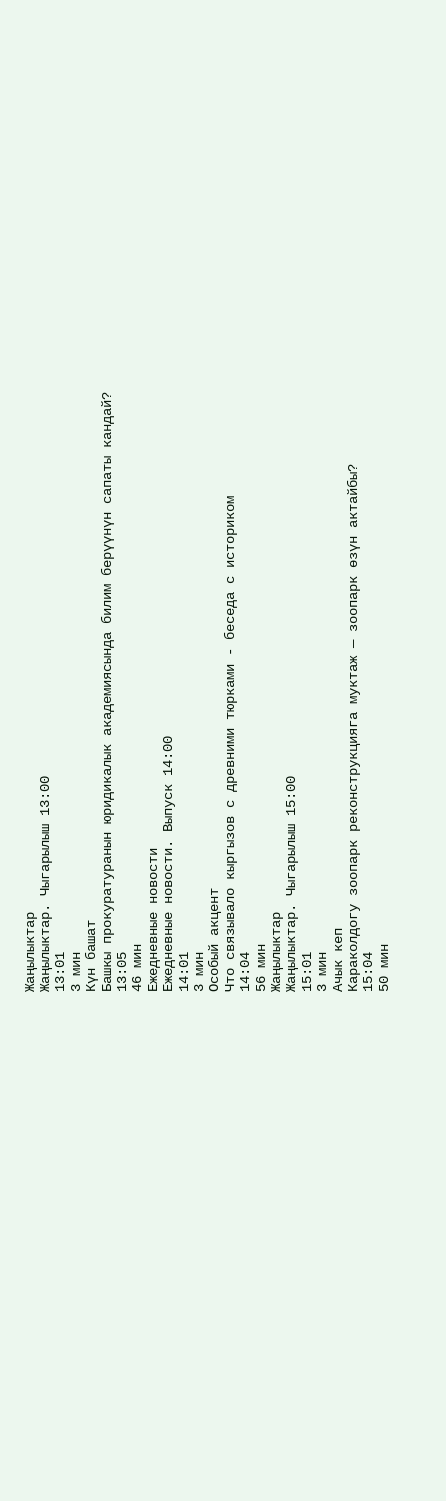Жаңылыктар
Жаңылыктар. Чыгарылыш 13:00
13:01
3 мин
Күн башат
Башкы прокуратуранын юридикалык академиясында билим берүүнүн сапаты кандай?
13:05
46 мин
Ежедневные новости
Ежедневные новости. Выпуск 14:00
14:01
3 мин
Особый акцент
Что связывало кыргызов с древними тюрками - беседа с историком
14:04
56 мин
Жаңылыктар
Жаңылыктар. Чыгарылыш 15:00
15:01
3 мин
Ачык кеп
Караколдогу зоопарк реконструкцияга муктаж — зоопарк өзүн актайбы?
15:04
50 мин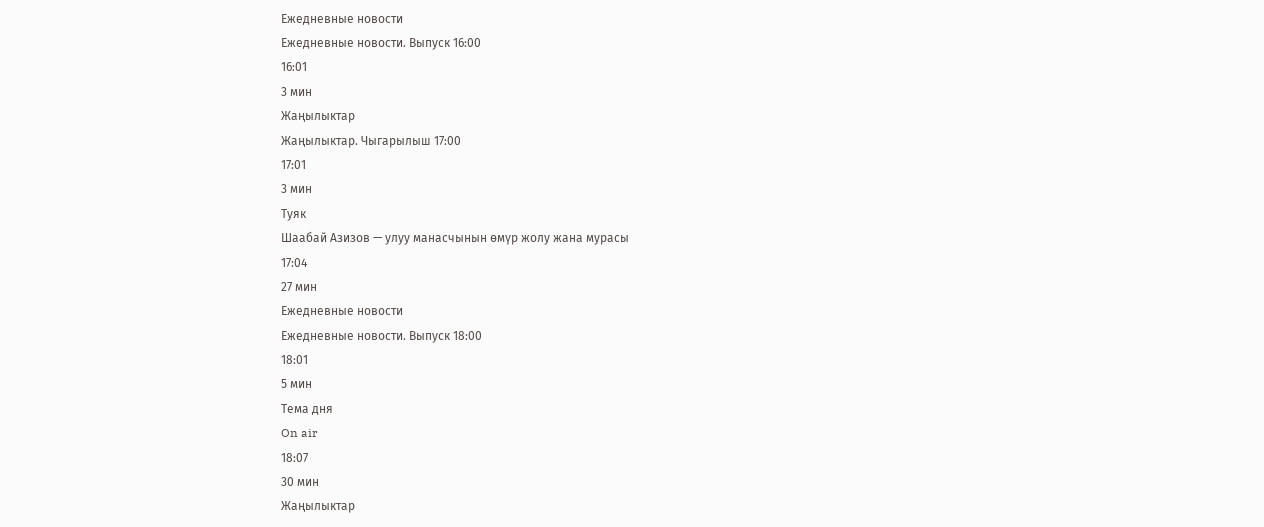Ежедневные новости
Ежедневные новости. Выпуск 16:00
16:01
3 мин
Жаңылыктар
Жаңылыктар. Чыгарылыш 17:00
17:01
3 мин
Туяк
Шаабай Азизов — улуу манасчынын өмүр жолу жана мурасы
17:04
27 мин
Ежедневные новости
Ежедневные новости. Выпуск 18:00
18:01
5 мин
Тема дня
On air
18:07
30 мин
Жаңылыктар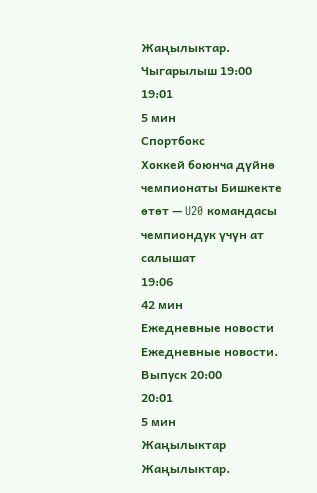Жаңылыктар. Чыгарылыш 19:00
19:01
5 мин
Спортбокс
Хоккей боюнча дүйнө чемпионаты Бишкекте өтөт — U20 командасы чемпиондук үчүн ат салышат
19:06
42 мин
Ежедневные новости
Ежедневные новости. Выпуск 20:00
20:01
5 мин
Жаңылыктар
Жаңылыктар.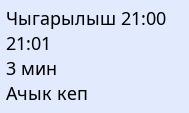Чыгарылыш 21:00
21:01
3 мин
Ачык кеп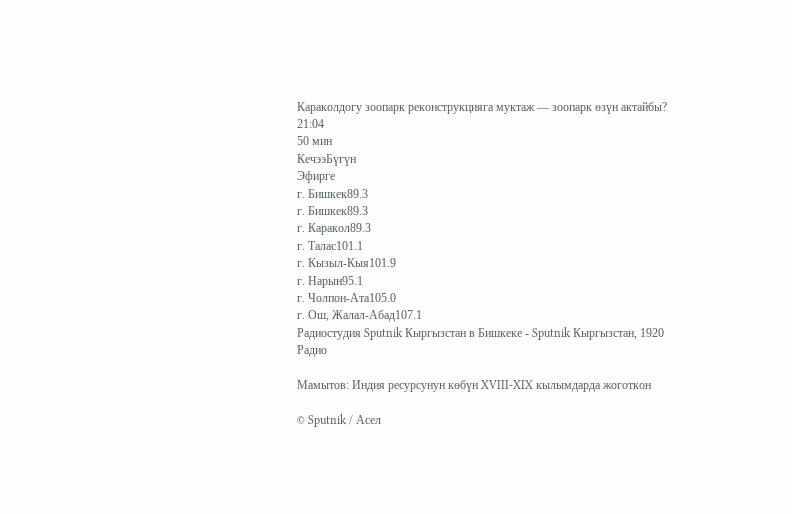Караколдогу зоопарк реконструкцияга муктаж — зоопарк өзүн актайбы?
21:04
50 мин
КечээБүгүн
Эфирге
г. Бишкек89.3
г. Бишкек89.3
г. Каракол89.3
г. Талас101.1
г. Кызыл-Кыя101.9
г. Нарын95.1
г. Чолпон-Ата105.0
г. Ош, Жалал-Абад107.1
Радиостудия Sputnik Кыргызстан в Бишкеке - Sputnik Кыргызстан, 1920
Радио

Мамытов: Индия ресурсунун көбүн XVIII-XIX кылымдарда жоготкон

© Sputnik / Асел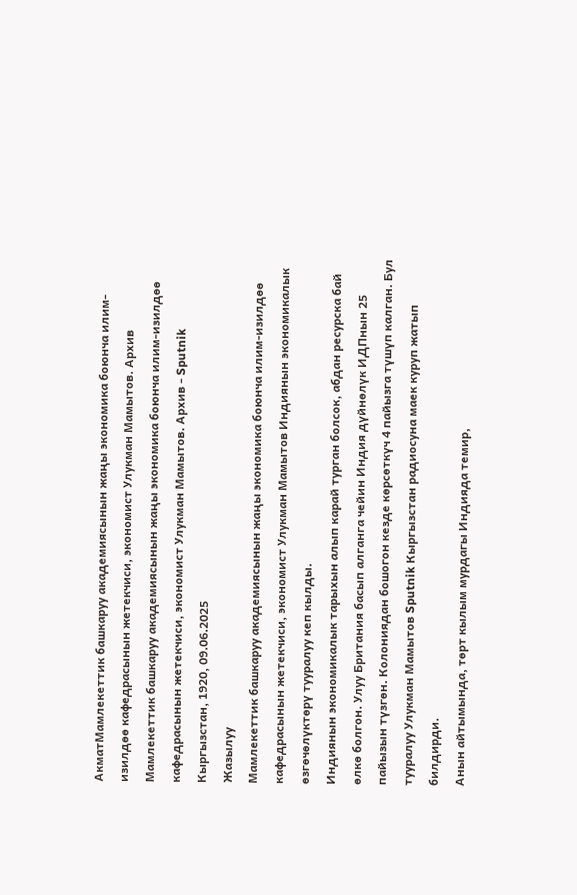АкматМамлекеттик башкаруу академиясынын жаңы экономика боюнча илим-изилдөө кафедрасынын жетекчиси, экономист Улукман Мамытов. Архив
Мамлекеттик башкаруу академиясынын жаңы экономика боюнча илим-изилдөө кафедрасынын жетекчиси, экономист Улукман Мамытов. Архив - Sputnik Кыргызстан, 1920, 09.06.2025
Жазылуу
Мамлекеттик башкаруу академиясынын жаңы экономика боюнча илим-изилдөө кафедрасынын жетекчиси, экономист Улукман Мамытов Индиянын экономикалык өзгөчөлүктөрү тууралуу кеп кылды.
Индиянын экономикалык тарыхын алып карай турган болсок, абдан ресурска бай өлкө болгон. Улуу Британия басып алганга чейин Индия дүйнөлүк ИДПнын 25 пайызын түзгөн. Колониядан бошогон кезде көрсөткүч 4 пайызга түшүп калган. Бул тууралуу Улукман Мамытов Sputnik Кыргызстан радиосуна маек куруп жатып билдирди.
Анын айтымында, төрт кылым мурдагы Индияда темир,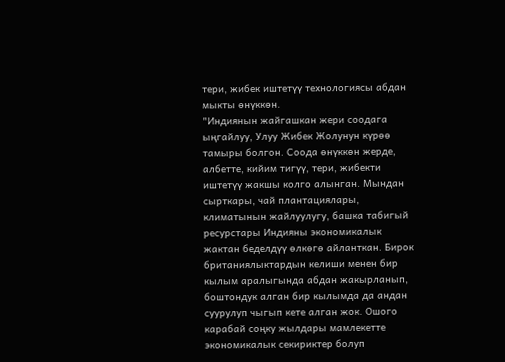тери, жибек иштетүү технологиясы абдан мыкты өнүккөн.
"Индиянын жайгашкан жери соодага ыңгайлуу, Улуу Жибек Жолунун күрөө тамыры болгон. Соода өнүккөн жерде, албетте, кийим тигүү, тери, жибекти иштетүү жакшы колго алынган. Мындан сырткары, чай плантациялары, климатынын жайлуулугу, башка табигый ресурстары Индияны экономикалык жактан беделдүү өлкөгө айланткан. Бирок британиялыктардын келиши менен бир кылым аралыгында абдан жакырланып, боштондук алган бир кылымда да андан суурулуп чыгып кете алган жок. Ошого карабай соңку жылдары мамлекетте экономикалык секириктер болуп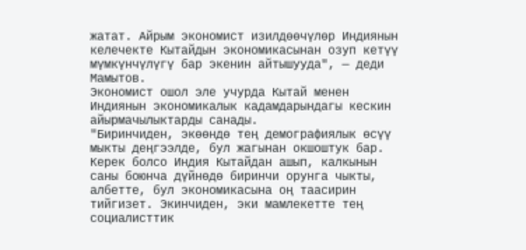жатат. Айрым экономист изилдөөчүлөр Индиянын келечекте Кытайдын экономикасынан озуп кетүү мүмкүнчүлүгү бар экенин айтышууда", — деди Мамытов.
Экономист ошол эле учурда Кытай менен Индиянын экономикалык кадамдарындагы кескин айырмачылыктарды санады.
"Биринчиден, экөөндө тең демографиялык өсүү мыкты деңгээлде, бул жагынан окшоштук бар. Керек болсо Индия Кытайдан ашып, калкынын саны боюнча дүйнөдө биринчи орунга чыкты, албетте, бул экономикасына оң таасирин тийгизет. Экинчиден, эки мамлекетте тең социалисттик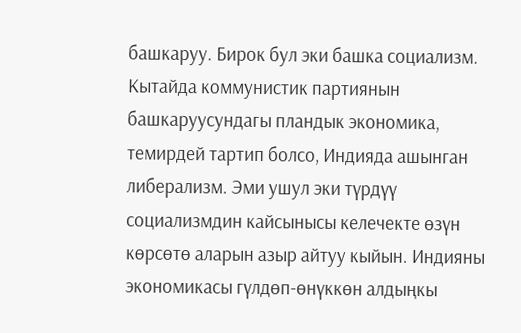башкаруу. Бирок бул эки башка социализм. Кытайда коммунистик партиянын башкаруусундагы пландык экономика, темирдей тартип болсо, Индияда ашынган либерализм. Эми ушул эки түрдүү социализмдин кайсынысы келечекте өзүн көрсөтө аларын азыр айтуу кыйын. Индияны экономикасы гүлдөп-өнүккөн алдыңкы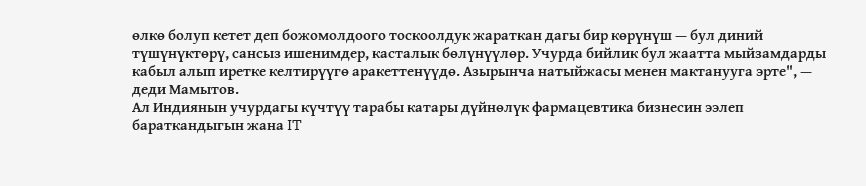өлкө болуп кетет деп божомолдоого тоскоолдук жараткан дагы бир көрүнүш — бул диний түшүнүктөрү, сансыз ишенимдер, касталык бөлүнүүлөр. Учурда бийлик бул жаатта мыйзамдарды кабыл алып иретке келтирүүгө аракеттенүүдө. Азырынча натыйжасы менен мактанууга эрте", — деди Мамытов.
Ал Индиянын учурдагы күчтүү тарабы катары дүйнөлүк фармацевтика бизнесин ээлеп бараткандыгын жана IT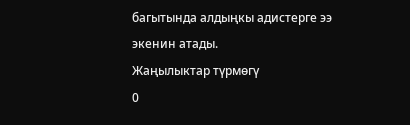багытында алдыңкы адистерге ээ экенин атады.
Жаңылыктар түрмөгү
0